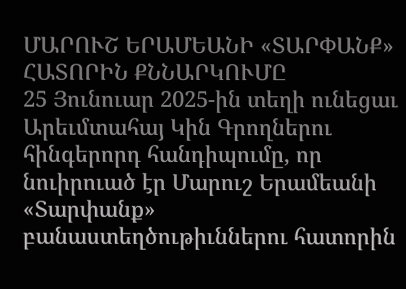ՄԱՐՈՒՇ ԵՐԱՄԵԱՆԻ «ՏԱՐՓԱՆՔ» ՀԱՏՈՐԻՆ ՔՆՆԱՐԿՈՒՄԸ
25 Յունուար 2025-ին տեղի ունեցաւ Արեւմտահայ Կին Գրողներու հինգերորդ հանդիպումը, որ նուիրուած էր Մարուշ Երամեանի «Տարփանք» բանաստեղծութիւններու հատորին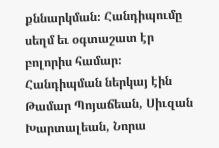քննարկման։ Հանդիպումը սեղմ եւ օգտաշատ էր բոլորիս համար։ Հանդիպման ներկայ էին Թամար Պոյաճեան, Սիւզան Խարտալեան, Նորա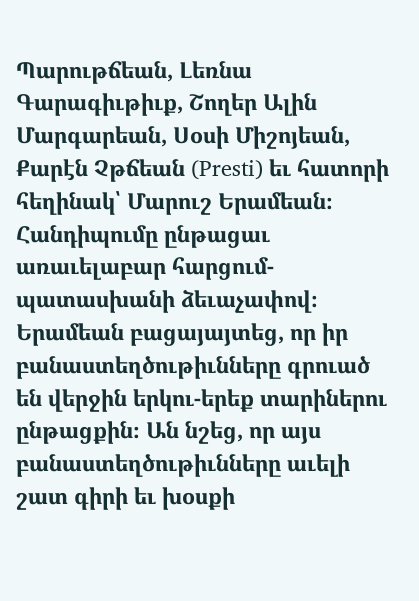Պարութճեան, Լեռնա Գարագիւթիւք, Շողեր Ալին Մարգարեան, Սօսի Միշոյեան, Քարէն Չթճեան (Presti) եւ հատորի հեղինակ՝ Մարուշ Երամեան։
Հանդիպումը ընթացաւ առաւելաբար հարցում-պատասխանի ձեւաչափով։ Երամեան բացայայտեց, որ իր բանաստեղծութիւնները գրուած են վերջին երկու-երեք տարիներու ընթացքին։ Ան նշեց, որ այս բանաստեղծութիւնները աւելի շատ գիրի եւ խօսքի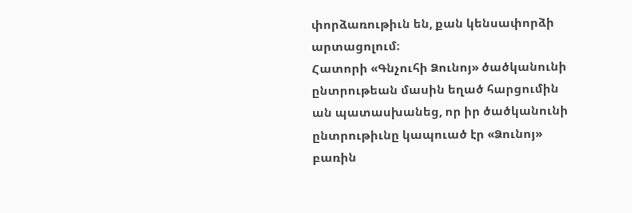փորձառութիւն են, քան կենսափորձի արտացոլում։
Հատորի «Գնչուհի Ձունոյ» ծածկանունի ընտրութեան մասին եղած հարցումին ան պատասխանեց, որ իր ծածկանունի
ընտրութիւնը կապուած էր «Ձունոյ» բառին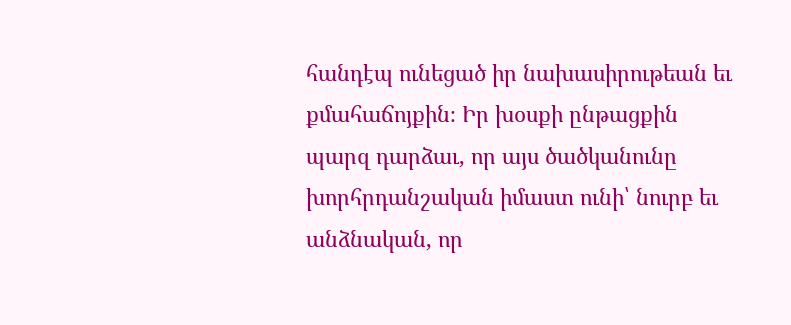հանդէպ ունեցած իր նախասիրութեան եւ քմահաճոյքին։ Իր խօսքի ընթացքին պարզ դարձաւ, որ այս ծածկանունը խորհրդանշական իմաստ ունի՝ նուրբ եւ անձնական, որ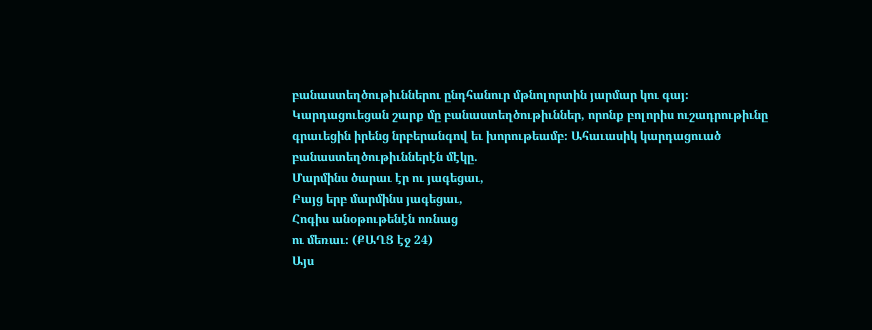բանաստեղծութիւններու ընդհանուր մթնոլորտին յարմար կու գայ։
Կարդացուեցան շարք մը բանաստեղծութիւններ, որոնք բոլորիս ուշադրութիւնը գրաւեցին իրենց նրբերանգով եւ խորութեամբ։ Ահաւասիկ կարդացուած բանաստեղծութիւններէն մէկը.
Մարմինս ծարաւ էր ու յագեցաւ,
Բայց երբ մարմինս յագեցաւ,
Հոգիս անօթութենէն ոռնաց
ու մեռաւ։ (ՔԱՂՑ էջ 24)
Այս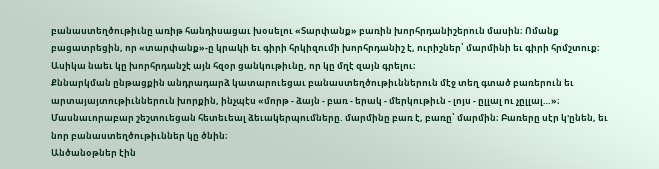բանաստեղծութիւնը առիթ հանդիսացաւ խօսելու «Տարփանք» բառին խորհրդանիշերուն մասին։ Ոմանք բացատրեցին, որ «տարփանք»-ը կրակի եւ գիրի հրկիզումի խորհրդանիշ է, ուրիշներ՝ մարմինի եւ գիրի հրմշտուք։ Ասիկա նաեւ կը խորհրդանշէ այն հզօր ցանկութիւնը, որ կը մղէ զայն գրելու։
Քննարկման ընթացքին անդրադարձ կատարուեցաւ բանաստեղծութիւններուն մէջ տեղ գտած բառերուն եւ արտայայտութիւններուն խորքին, ինչպէս «մորթ - ձայն - բառ - երակ - մերկութիւն - լոյս - ըլլալ ու չըլլալ…»։ Մասնաւորաբար շեշտուեցան հետեւեալ ձեւակերպումները. մարմինը բառ է, բառը՝ մարմին։ Բառերը սէր կ'ընեն, եւ նոր բանաստեղծութիւններ կը ծնին։
Անծանօթներ էին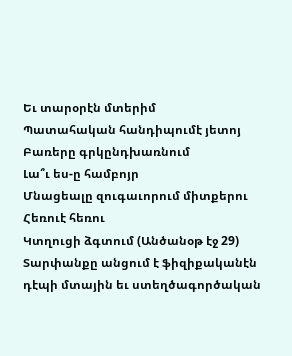Եւ տարօրէն մտերիմ
Պատահական հանդիպումէ յետոյ
Բառերը գրկընդխառնում
Լա՞ւ ես-ը համբոյր
Մնացեալը զուգաւորում միտքերու
Հեռուէ հեռու
Կտղուցի ձգտում (Անծանօթ էջ 29)
Տարփանքը անցում է ֆիզիքականէն դէպի մտային եւ ստեղծագործական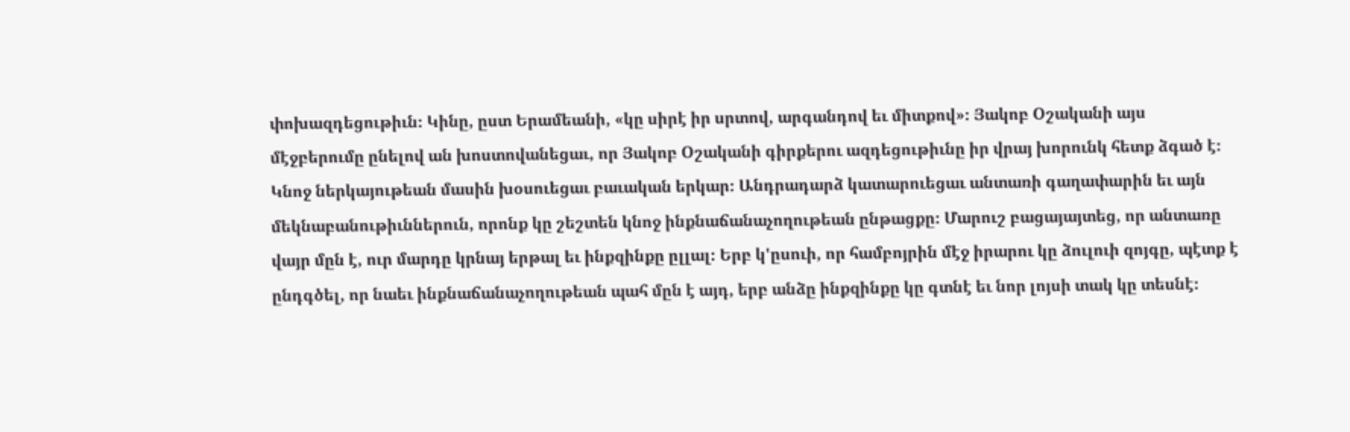փոխազդեցութիւն։ Կինը, ըստ Երամեանի, «կը սիրէ իր սրտով, արգանդով եւ միտքով»։ Յակոբ Օշականի այս մէջբերումը ընելով ան խոստովանեցաւ, որ Յակոբ Օշականի գիրքերու ազդեցութիւնը իր վրայ խորունկ հետք ձգած է։ Կնոջ ներկայութեան մասին խօսուեցաւ բաւական երկար։ Անդրադարձ կատարուեցաւ անտառի գաղափարին եւ այն մեկնաբանութիւններուն, որոնք կը շեշտեն կնոջ ինքնաճանաչողութեան ընթացքը։ Մարուշ բացայայտեց, որ անտառը վայր մըն է, ուր մարդը կրնայ երթալ եւ ինքզինքը ըլլալ։ Երբ կ'ըսուի, որ համբոյրին մէջ իրարու կը ձուլուի զոյգը, պէտք է ընդգծել, որ նաեւ ինքնաճանաչողութեան պահ մըն է այդ, երբ անձը ինքզինքը կը գտնէ եւ նոր լոյսի տակ կը տեսնէ։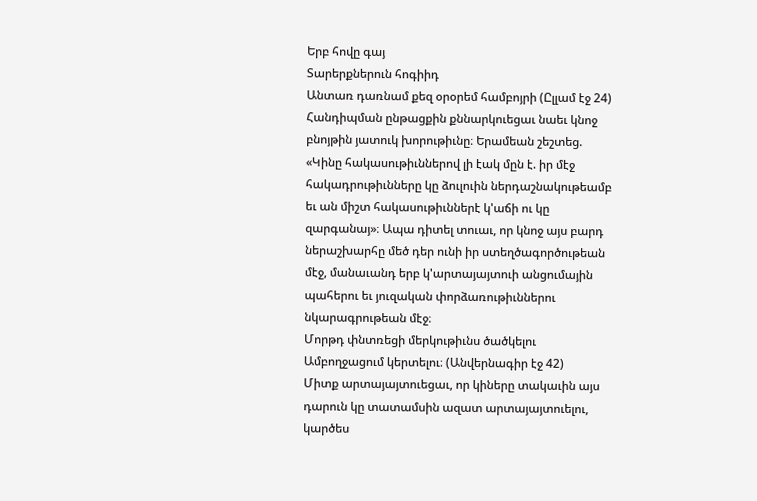Երբ հովը գայ
Տարերքներուն հոգիիդ
Անտառ դառնամ քեզ օրօրեմ համբոյրի (Ըլլամ էջ 24)
Հանդիպման ընթացքին քննարկուեցաւ նաեւ կնոջ բնոյթին յատուկ խորութիւնը։ Երամեան շեշտեց. «Կինը հակասութիւններով լի էակ մըն է. իր մէջ հակադրութիւնները կը ձուլուին ներդաշնակութեամբ եւ ան միշտ հակասութիւններէ կ'աճի ու կը զարգանայ»։ Ապա դիտել տուաւ, որ կնոջ այս բարդ ներաշխարհը մեծ դեր ունի իր ստեղծագործութեան մէջ, մանաւանդ երբ կ'արտայայտուի անցումային պահերու եւ յուզական փորձառութիւններու նկարագրութեան մէջ։
Մորթդ փնտռեցի մերկութիւնս ծածկելու
Ամբողջացում կերտելու։ (Անվերնագիր էջ 42)
Միտք արտայայտուեցաւ, որ կիները տակաւին այս դարուն կը տատամսին ազատ արտայայտուելու, կարծես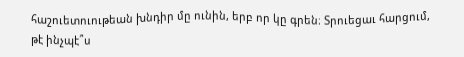հաշուետուութեան խնդիր մը ունին, երբ որ կը գրեն։ Տրուեցաւ հարցում, թէ ինչպէ՞ս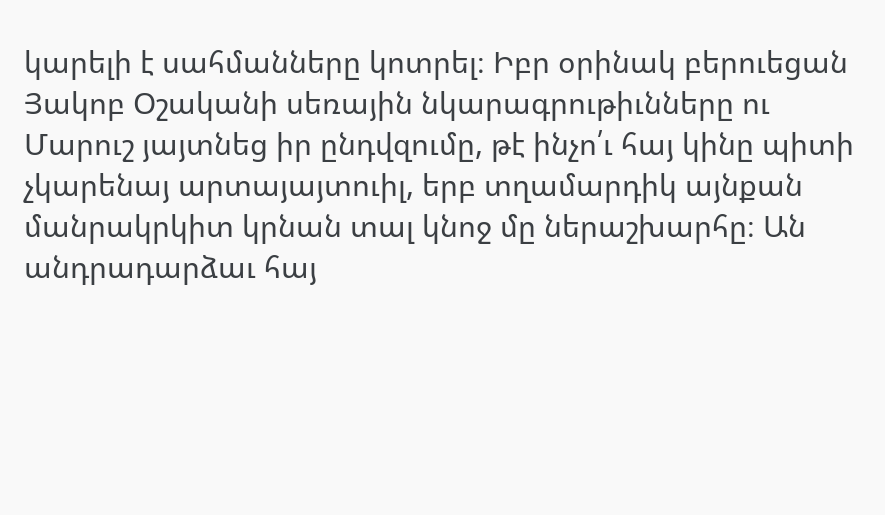կարելի է սահմանները կոտրել։ Իբր օրինակ բերուեցան Յակոբ Օշականի սեռային նկարագրութիւնները ու Մարուշ յայտնեց իր ընդվզումը, թէ ինչո՛ւ հայ կինը պիտի չկարենայ արտայայտուիլ, երբ տղամարդիկ այնքան մանրակրկիտ կրնան տալ կնոջ մը ներաշխարհը։ Ան անդրադարձաւ հայ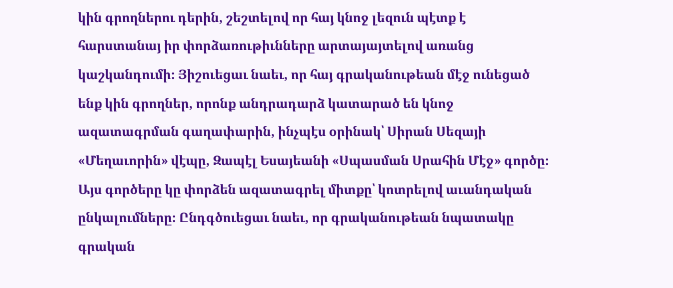կին գրողներու դերին, շեշտելով որ հայ կնոջ լեզուն պէտք է հարստանայ իր փորձառութիւնները արտայայտելով առանց կաշկանդումի։ Յիշուեցաւ նաեւ, որ հայ գրականութեան մէջ ունեցած ենք կին գրողներ, որոնք անդրադարձ կատարած են կնոջ ազատագրման գաղափարին, ինչպէս օրինակ՝ Սիրան Սեզայի «Մեղաւորին» վէպը, Զապէլ Եսայեանի «Սպասման Սրահին Մէջ» գործը։ Այս գործերը կը փորձեն ազատագրել միտքը՝ կոտրելով աւանդական ընկալումները։ Ընդգծուեցաւ նաեւ, որ գրականութեան նպատակը գրական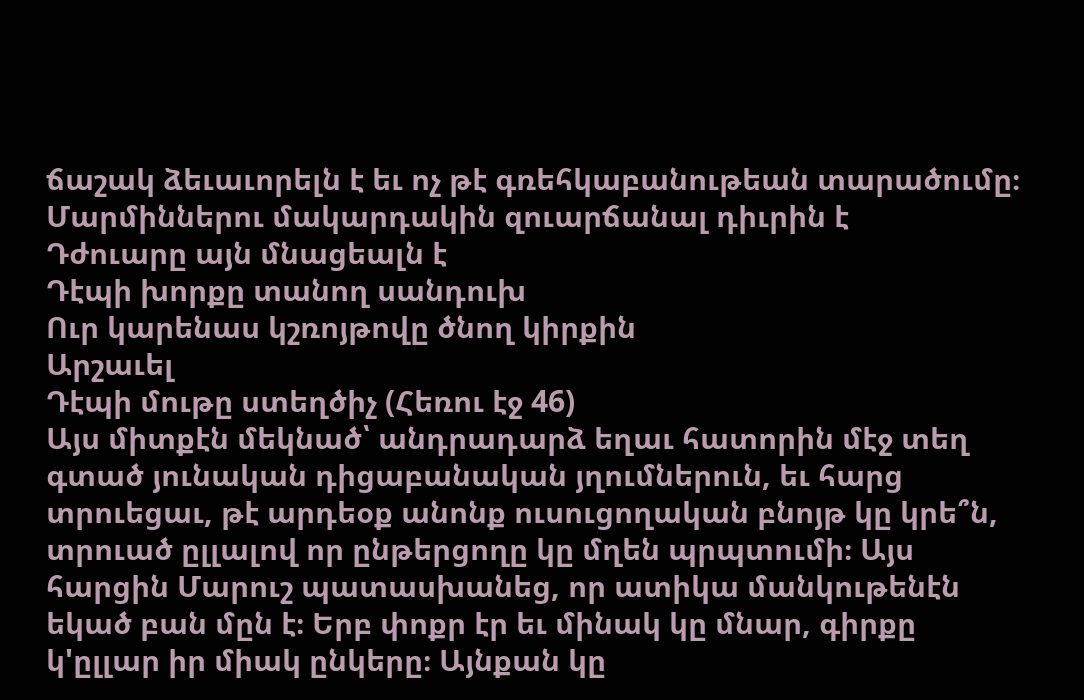ճաշակ ձեւաւորելն է եւ ոչ թէ գռեհկաբանութեան տարածումը։
Մարմիններու մակարդակին զուարճանալ դիւրին է
Դժուարը այն մնացեալն է
Դէպի խորքը տանող սանդուխ
Ուր կարենաս կշռոյթովը ծնող կիրքին
Արշաւել
Դէպի մութը ստեղծիչ (Հեռու էջ 46)
Այս միտքէն մեկնած՝ անդրադարձ եղաւ հատորին մէջ տեղ գտած յունական դիցաբանական յղումներուն, եւ հարց տրուեցաւ, թէ արդեօք անոնք ուսուցողական բնոյթ կը կրե՞ն, տրուած ըլլալով որ ընթերցողը կը մղեն պրպտումի։ Այս հարցին Մարուշ պատասխանեց, որ ատիկա մանկութենէն եկած բան մըն է։ Երբ փոքր էր եւ մինակ կը մնար, գիրքը կ'ըլլար իր միակ ընկերը։ Այնքան կը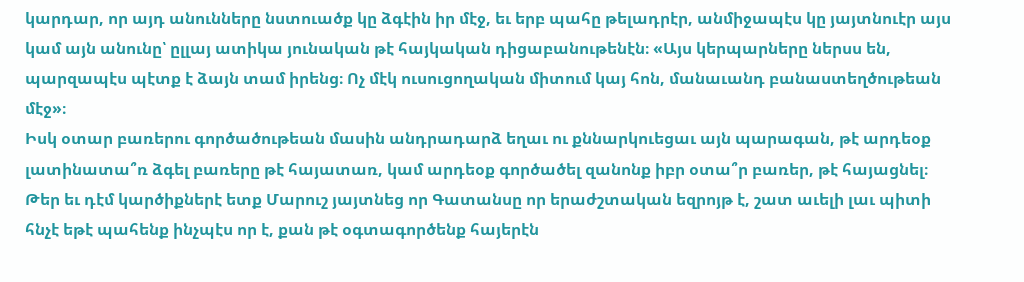կարդար, որ այդ անունները նստուածք կը ձգէին իր մէջ, եւ երբ պահը թելադրէր, անմիջապէս կը յայտնուէր այս կամ այն անունը՝ ըլլայ ատիկա յունական թէ հայկական դիցաբանութենէն։ «Այս կերպարները ներսս են, պարզապէս պէտք է ձայն տամ իրենց։ Ոչ մէկ ուսուցողական միտում կայ հոն, մանաւանդ բանաստեղծութեան մէջ»։
Իսկ օտար բառերու գործածութեան մասին անդրադարձ եղաւ ու քննարկուեցաւ այն պարագան, թէ արդեօք լատինատա՞ռ ձգել բառերը թէ հայատառ, կամ արդեօք գործածել զանոնք իբր օտա՞ր բառեր, թէ հայացնել։ Թեր եւ դէմ կարծիքներէ ետք Մարուշ յայտնեց որ Գատանսը որ երաժշտական եզրոյթ է, շատ աւելի լաւ պիտի հնչէ եթէ պահենք ինչպէս որ է, քան թէ օգտագործենք հայերէն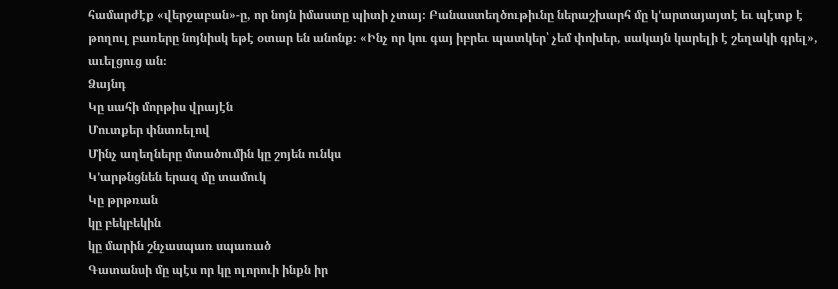համարժէք «վերջաբան»-ը, որ նոյն իմաստը պիտի չտայ։ Բանաստեղծութիւնը ներաշխարհ մը կ'արտայայտէ եւ պէտք է թողուլ բառերը նոյնիսկ եթէ օտար են անոնք։ «Ինչ որ կու գայ իբրեւ պատկեր՝ չեմ փոխեր, սակայն կարելի է շեղակի գրել», աւելցուց ան։
Ձայնդ
Կը սահի մորթիս վրայէն
Մուտքեր փնտռելով
Մինչ աղեղները մտածումին կը շոյեն ունկս
Կ'արթնցնեն երազ մը տամուկ
Կը թրթռան
կը բեկբեկին
կը մարին շնչասպառ սպառած
Գատանսի մը պէս որ կը ոլորուի ինքն իր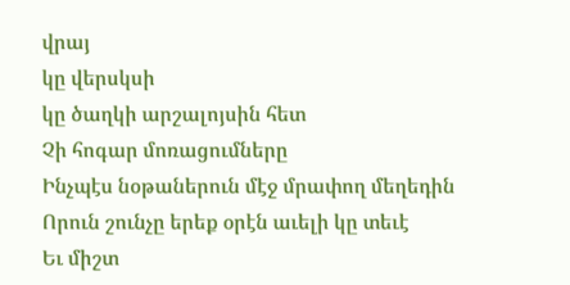վրայ
կը վերսկսի
կը ծաղկի արշալոյսին հետ
Չի հոգար մոռացումները
Ինչպէս նօթաներուն մէջ մրափող մեղեդին
Որուն շունչը երեք օրէն աւելի կը տեւէ
Եւ միշտ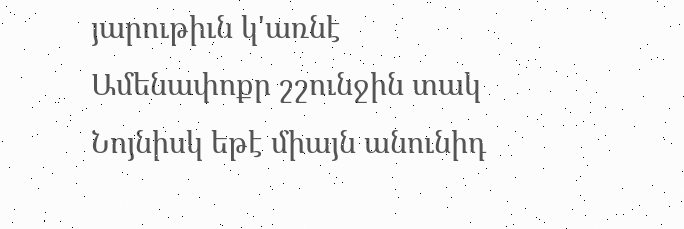յարութիւն կ'առնէ
Ամենափոքր շշունջին տակ
Նոյնիսկ եթէ միայն անունիդ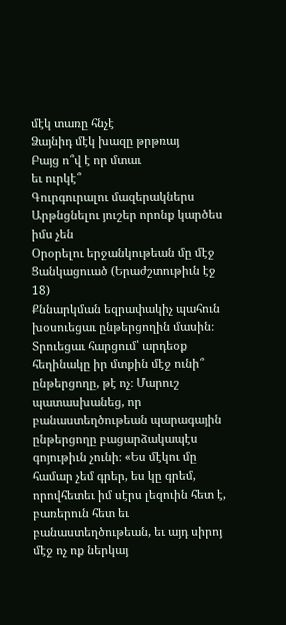մէկ տառը հնչէ
Ձայնիդ մէկ խազը թրթռայ
Բայց ո՞վ է որ մտաւ
եւ ուրկէ՞
Գուրգուրալու մազերակներս
Արթնցնելու յուշեր որոնք կարծես իմս չեն
Օրօրելու երջանկութեան մը մէջ
Ցանկացուած (Երաժշտութիւն էջ 18)
Քննարկման եզրափակիչ պահուն խօսուեցաւ ընթերցողին մասին։ Տրուեցաւ հարցում՝ արդեօք հեղինակը իր մտքին մէջ ունի՞ ընթերցողը, թէ ոչ։ Մարուշ պատասխանեց, որ բանաստեղծութեան պարագային ընթերցողը բացարձակապէս գոյութիւն չունի։ «Ես մէկու մը համար չեմ գրեր, ես կը գրեմ, որովհետեւ իմ սէրս լեզուին հետ է, բառերուն հետ եւ բանաստեղծութեան, եւ այդ սիրոյ մէջ ոչ ոք ներկայ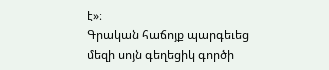է»։
Գրական հաճոյք պարգեւեց մեզի սոյն գեղեցիկ գործի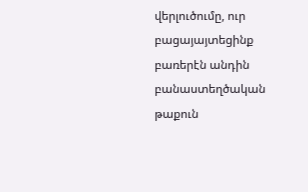վերլուծումը, ուր բացայայտեցինք բառերէն անդին բանաստեղծական թաքուն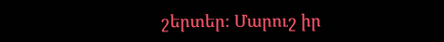շերտեր։ Մարուշ իր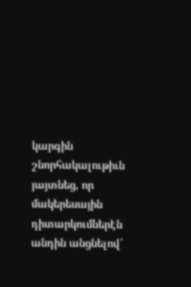կարգին շնորհակալութիւն յայտնեց, որ մակերեսային դիտարկումներէն անդին անցնելով՝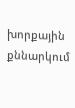խորքային քննարկում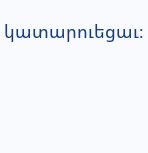կատարուեցաւ։